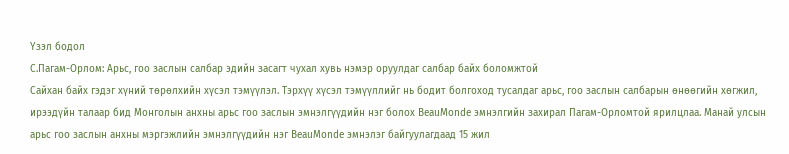Үзэл бодол
С.Пагам-Орлом: Арьс, гоо заслын салбар эдийн засагт чухал хувь нэмэр оруулдаг салбар байх боломжтой
Сайхан байх гэдэг хүний төрөлхийн хүсэл тэмүүлэл. Тэрхүү хүсэл тэмүүллийг нь бодит болгоход тусалдаг арьс, гоо заслын салбарын өнөөгийн хөгжил, ирээдүйн талаар бид Монголын анхны арьс гоо заслын эмнэлгүүдийн нэг болох BeauMonde эмнэлгийн захирал Пагам-Орломтой ярилцлаа. Манай улсын арьс гоо заслын анхны мэргэжлийн эмнэлгүүдийн нэг BeauMonde эмнэлэг байгуулагдаад 15 жил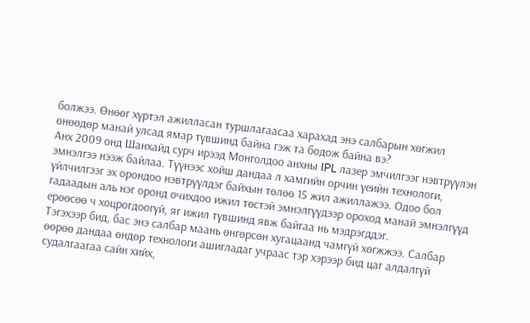болжээ. Өнөөг хүртэл ажилласан туршлагаасаа харахад энэ салбарын хөгжил өнөөдөр манай улсад ямар түвшинд байна гэж та бодож байна вэ?
Анх 2009 онд Шанхайд сурч ирээд Монголдоо анхны IPL лазер эмчилгээг нэвтрүүлэн эмнэлгээ нээж байлаа. Түүнээс хойш дандаа л хамгийн орчин үеийн технологи, үйлчилгээг эх орондоо нэвтрүүлдэг байхын төлөө 15 жил ажиллажээ. Одоо бол гадаадын аль нэг оронд очихдоо ижил төстэй эмнэлгүүдээр ороход манай эмнэлгүүд ерөөсөө ч хоцрогдоогүй, яг ижил түвшинд явж байгаа нь мэдрэгддэг.
Тэгэхээр бид, бас энэ салбар маань өнгөрсөн хугацаанд чамгүй хөгжжээ. Салбар өөрөө дандаа өндөр технологи ашигладаг учраас тэр хэрээр бид цаг алдалгүй судалгаагаа сайн хийх,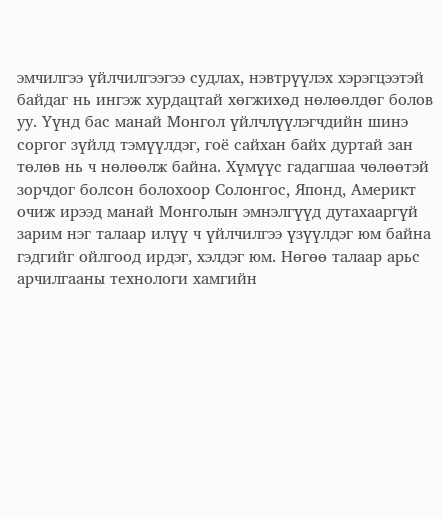эмчилгээ үйлчилгээгээ судлах, нэвтрүүлэх хэрэгцээтэй байдаг нь ингэж хурдацтай хөгжихөд нөлөөлдөг болов уу. Үүнд бас манай Монгол үйлчлүүлэгчдийн шинэ соргог зүйлд тэмүүлдэг, гоё сайхан байх дуртай зан төлөв нь ч нөлөөлж байна. Хүмүүс гадагшаа чөлөөтэй зорчдог болсон болохоор Солонгос, Японд, Америкт очиж ирээд манай Монголын эмнэлгүүд дутахааргүй зарим нэг талаар илүү ч үйлчилгээ үзүүлдэг юм байна гэдгийг ойлгоод ирдэг, хэлдэг юм. Нөгөө талаар арьс арчилгааны технологи хамгийн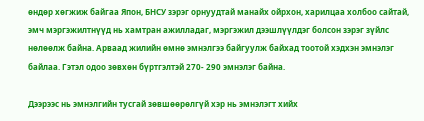өндөр хөгжиж байгаа Япон, БНСУ зэрэг орнуудтай манайх ойрхон, харилцаа холбоо сайтай, эмч мэргэжилтнүүд нь хамтран ажилладаг, мэргэжил дээшлүүлдэг болсон зэрэг зүйлс нөлөөлж байна. Арваад жилийн өмнө эмнэлгээ байгуулж байхад тоотой хэдхэн эмнэлэг байлаа. Гэтэл одоо зөвхөн бүртгэлтэй 270- 290 эмнэлэг байна.

Дээрээс нь эмнэлгийн тусгай зөвшөөрөлгүй хэр нь эмнэлэгт хийх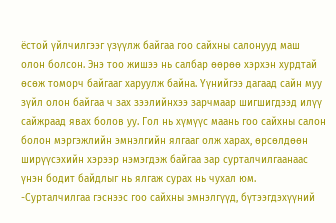ёстой үйлчилгээг үзүүлж байгаа гоо сайхны салонууд маш олон болсон. Энэ тоо жишээ нь салбар өөрөө хэрхэн хурдтай өсөж томорч байгааг харуулж байна. Үүнийгээ дагаад сайн муу зүйл олон байгаа ч зах зээлийнхээ зарчмаар шигшигдээд илүү сайжраад явах болов уу. Гол нь хүмүүс маань гоо сайхны салон болон мэргэжлийн эмнэлгийн ялгааг олж харах, өрсөлдөөн ширүүсэхийн хэрээр нэмэгдэж байгаа зар сурталчилгаанаас үнэн бодит байдлыг нь ялгаж сурах нь чухал юм.
-Сурталчилгаа гэснээс гоо сайхны эмнэлгүүд, бүтээгдэхүүний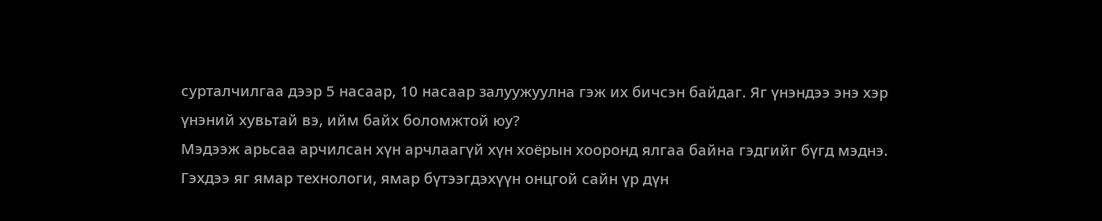сурталчилгаа дээр 5 насаар, 10 насаар залуужуулна гэж их бичсэн байдаг. Яг үнэндээ энэ хэр үнэний хувьтай вэ, ийм байх боломжтой юу?
Мэдээж арьсаа арчилсан хүн арчлаагүй хүн хоёрын хооронд ялгаа байна гэдгийг бүгд мэднэ. Гэхдээ яг ямар технологи, ямар бүтээгдэхүүн онцгой сайн үр дүн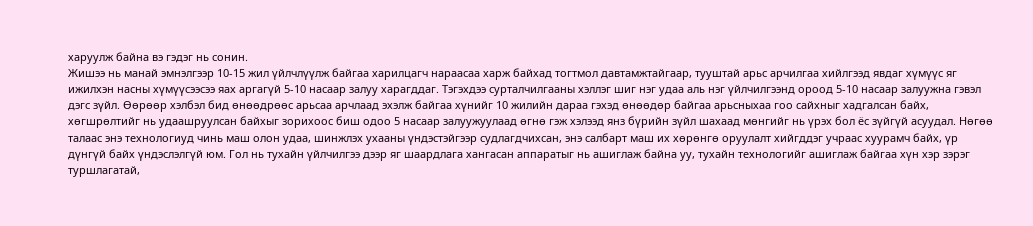харуулж байна вэ гэдэг нь сонин.
Жишээ нь манай эмнэлгээр 10-15 жил үйлчлүүлж байгаа харилцагч нараасаа харж байхад тогтмол давтамжтайгаар, тууштай арьс арчилгаа хийлгээд явдаг хүмүүс яг ижилхэн насны хүмүүсээсээ яах аргагүй 5-10 насаар залуу харагддаг. Тэгэхдээ сурталчилгааны хэллэг шиг нэг удаа аль нэг үйлчилгээнд ороод 5-10 насаар залуужна гэвэл дэгс зүйл. Өөрөөр хэлбэл бид өнөөдрөөс арьсаа арчлаад эхэлж байгаа хүнийг 10 жилийн дараа гэхэд өнөөдөр байгаа арьсныхаа гоо сайхныг хадгалсан байх, хөгшрөлтийг нь удаашруулсан байхыг зорихоос биш одоо 5 насаар залуужуулаад өгнө гэж хэлээд янз бүрийн зүйл шахаад мөнгийг нь үрэх бол ёс зүйгүй асуудал. Нөгөө талаас энэ технологиуд чинь маш олон удаа, шинжлэх ухааны үндэстэйгээр судлагдчихсан, энэ салбарт маш их хөрөнгө оруулалт хийгддэг учраас хуурамч байх, үр дүнгүй байх үндэслэлгүй юм. Гол нь тухайн үйлчилгээ дээр яг шаардлага хангасан аппаратыг нь ашиглаж байна уу, тухайн технологийг ашиглаж байгаа хүн хэр зэрэг туршлагатай,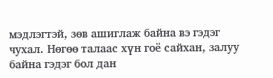мэдлэгтэй, зөв ашиглаж байна вэ гэдэг чухал. Нөгөө талаас хүн гоё сайхан, залуу байна гэдэг бол дан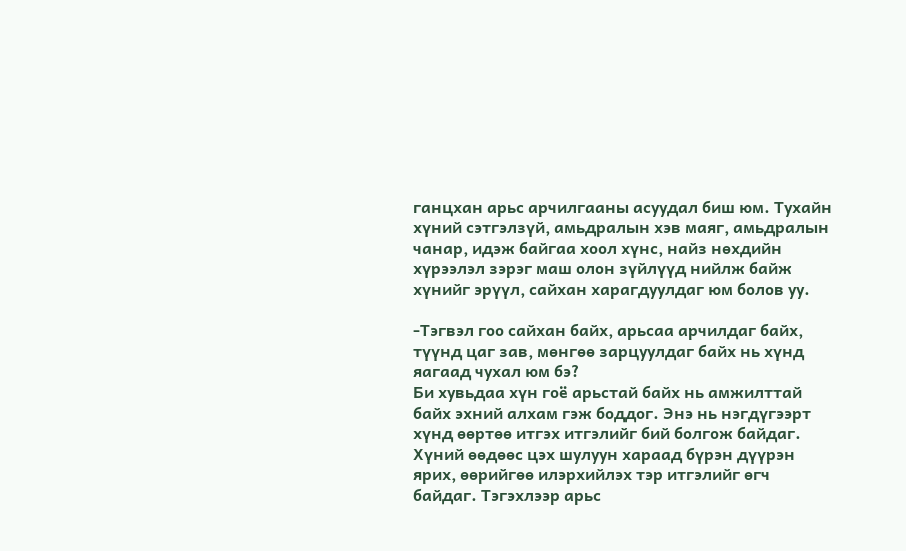ганцхан арьс арчилгааны асуудал биш юм. Тухайн хүний сэтгэлзүй, амьдралын хэв маяг, амьдралын чанар, идэж байгаа хоол хүнс, найз нөхдийн хүрээлэл зэрэг маш олон зүйлүүд нийлж байж хүнийг эрүүл, сайхан харагдуулдаг юм болов уу.

-Тэгвэл гоо сайхан байх, арьсаа арчилдаг байх, түүнд цаг зав, мөнгөө зарцуулдаг байх нь хүнд яагаад чухал юм бэ?
Би хувьдаа хүн гоё арьстай байх нь амжилттай байх эхний алхам гэж боддог. Энэ нь нэгдүгээрт хүнд өөртөө итгэх итгэлийг бий болгож байдаг. Хүний өөдөөс цэх шулуун хараад бүрэн дүүрэн ярих, өөрийгөө илэрхийлэх тэр итгэлийг өгч байдаг. Тэгэхлээр арьс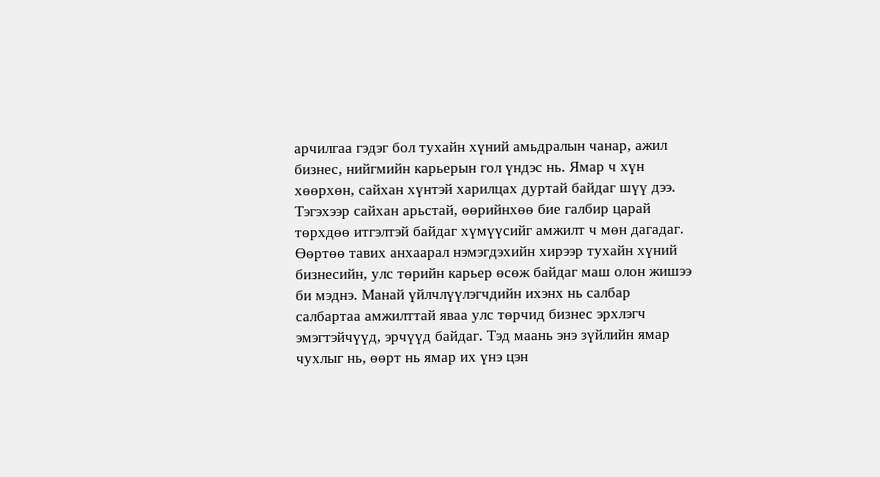арчилгаа гэдэг бол тухайн хүний амьдралын чанар, ажил бизнес, нийгмийн карьерын гол үндэс нь. Ямар ч хүн хөөрхөн, сайхан хүнтэй харилцах дуртай байдаг шүү дээ. Тэгэхээр сайхан арьстай, өөрийнхөө бие галбир царай төрхдөө итгэлтэй байдаг хүмүүсийг амжилт ч мөн дагадаг. Өөртөө тавих анхаарал нэмэгдэхийн хирээр тухайн хүний бизнесийн, улс төрийн карьер өсөж байдаг маш олон жишээ би мэднэ. Манай үйлчлүүлэгчдийн ихэнх нь салбар салбартаа амжилттай яваа улс төрчид бизнес эрхлэгч эмэгтэйчүүд, эрчүүд байдаг. Тэд маань энэ зүйлийн ямар чухлыг нь, өөрт нь ямар их үнэ цэн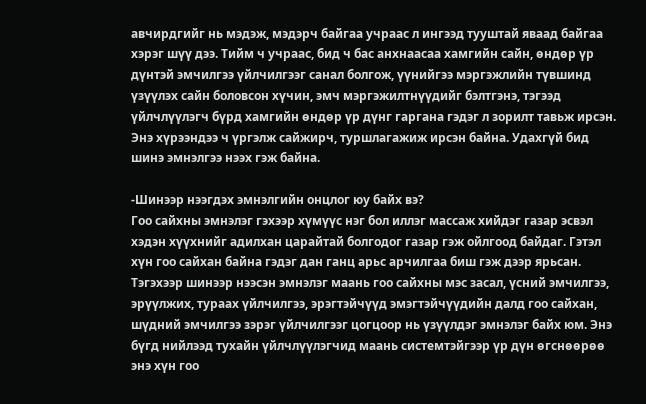авчирдгийг нь мэдэж, мэдэрч байгаа учраас л ингээд тууштай яваад байгаа хэрэг шүү дээ. Тийм ч учраас, бид ч бас анхнаасаа хамгийн сайн, өндөр үр дүнтэй эмчилгээ үйлчилгээг санал болгож, үүнийгээ мэргэжлийн түвшинд үзүүлэх сайн боловсон хүчин, эмч мэргэжилтнүүдийг бэлтгэнэ, тэгээд үйлчлүүлэгч бүрд хамгийн өндөр үр дүнг гаргана гэдэг л зорилт тавьж ирсэн. Энэ хүрээндээ ч үргэлж сайжирч, туршлагажиж ирсэн байна. Удахгүй бид шинэ эмнэлгээ нээх гэж байна.

-Шинээр нээгдэх эмнэлгийн онцлог юу байх вэ?
Гоо сайхны эмнэлэг гэхээр хүмүүс нэг бол иллэг массаж хийдэг газар эсвэл хэдэн хүүхнийг адилхан царайтай болгодог газар гэж ойлгоод байдаг. Гэтэл хүн гоо сайхан байна гэдэг дан ганц арьс арчилгаа биш гэж дээр ярьсан. Тэгэхээр шинээр нээсэн эмнэлэг маань гоо сайхны мэс засал, үсний эмчилгээ, эрүүлжих, тураах үйлчилгээ, эрэгтэйчүүд эмэгтэйчүүдийн далд гоо сайхан, шүдний эмчилгээ зэрэг үйлчилгээг цогцоор нь үзүүлдэг эмнэлэг байх юм. Энэ бүгд нийлээд тухайн үйлчлүүлэгчид маань системтэйгээр үр дүн өгснөөрөө энэ хүн гоо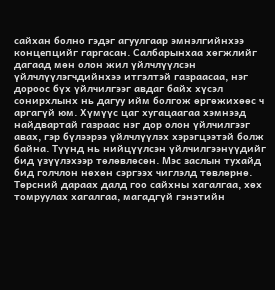сайхан болно гэдэг агуулгаар эмнэлгийнхээ концепцийг гаргасан. Салбарынхаа хөгжлийг дагаад мөн олон жил үйлчлүүлсэн үйлчлүүлэгчдийнхээ итгэлтэй газраасаа, нэг дороос бүх үйлчилгээг авдаг байх хүсэл сонирхлынх нь дагуу ийм болгож өргөжихөөс ч аргагүй юм. Хүмүүс цаг хугацаагаа хэмнээд найдвартай газраас нэг дор олон үйлчилгээг авах, гэр бүлээрээ үйлчлүүлэх хэрэгцээтэй болж байна. Түүнд нь нийцүүлсэн үйлчилгээнүүдийг бид үзүүлэхээр төлөвлөсөн. Мэс заслын тухайд бид голчлон нөхөн сэргээх чиглэлд төвлөрнө. Төрсний дараах далд гоо сайхны хагалгаа, хөх томруулах хагалгаа, магадгүй гэнэтийн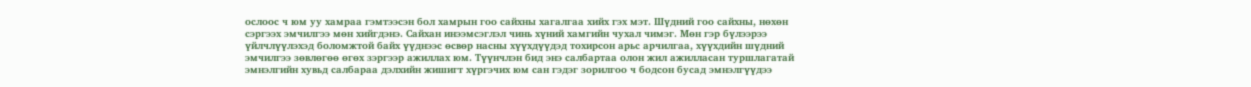ослоос ч юм уу хамраа гэмтээсэн бол хамрын гоо сайхны хагалгаа хийх гэх мэт. Шүдний гоо сайхны, нөхөн сэргээх эмчилгээ мөн хийгдэнэ. Сайхан инээмсэглэл чинь хүний хамгийн чухал чимэг. Мөн гэр бүлээрээ үйлчлүүлэхэд боломжтой байх үүднээс өсвөр насны хүүхдүүдэд тохирсон арьс арчилгаа, хүүхдийн шүдний эмчилгээ зөвлөгөө өгөх зэргээр ажиллах юм. Түүнчлэн бид энэ салбартаа олон жил ажилласан туршлагатай эмнэлгийн хувьд салбараа дэлхийн жишигт хүргэчих юм сан гэдэг зорилгоо ч бодсон бусад эмнэлгүүдээ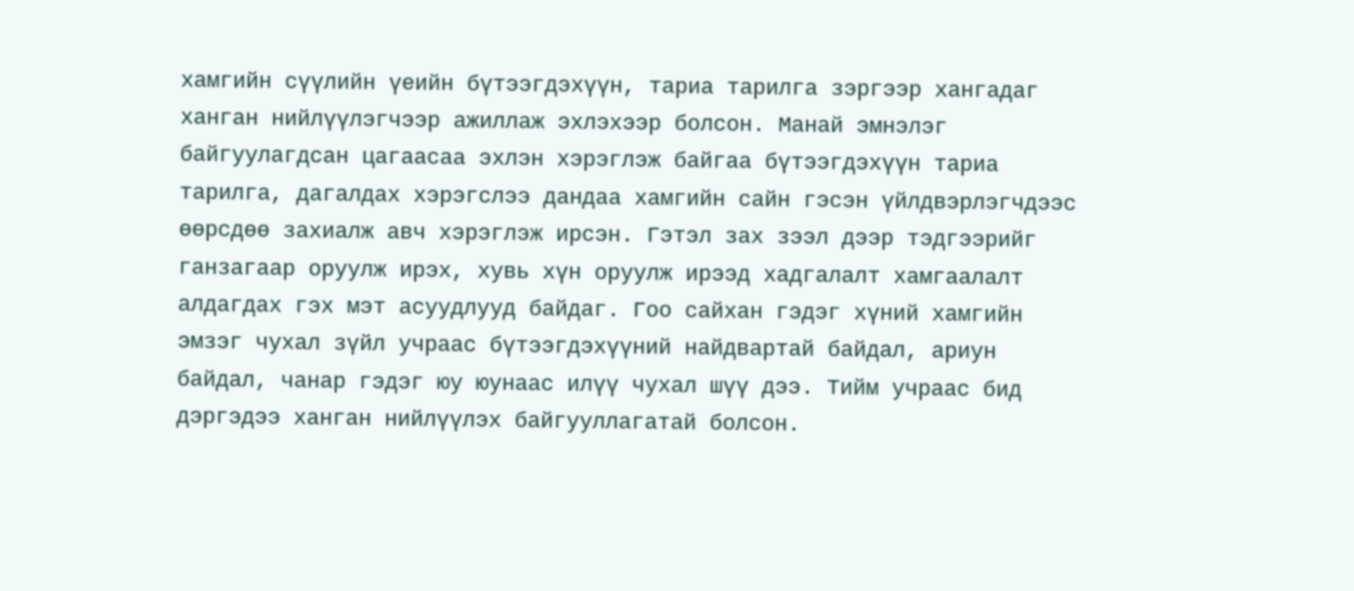хамгийн сүүлийн үеийн бүтээгдэхүүн, тариа тарилга зэргээр хангадаг ханган нийлүүлэгчээр ажиллаж эхлэхээр болсон. Манай эмнэлэг байгуулагдсан цагаасаа эхлэн хэрэглэж байгаа бүтээгдэхүүн тариа тарилга, дагалдах хэрэгслээ дандаа хамгийн сайн гэсэн үйлдвэрлэгчдээс өөрсдөө захиалж авч хэрэглэж ирсэн. Гэтэл зах зээл дээр тэдгээрийг ганзагаар оруулж ирэх, хувь хүн оруулж ирээд хадгалалт хамгаалалт алдагдах гэх мэт асуудлууд байдаг. Гоо сайхан гэдэг хүний хамгийн эмзэг чухал зүйл учраас бүтээгдэхүүний найдвартай байдал, ариун байдал, чанар гэдэг юу юунаас илүү чухал шүү дээ. Тийм учраас бид дэргэдээ ханган нийлүүлэх байгууллагатай болсон.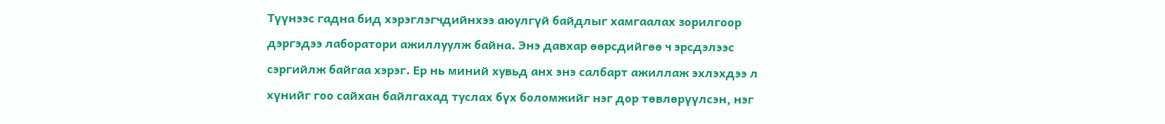Түүнээс гадна бид хэрэглэгчдийнхээ аюулгүй байдлыг хамгаалах зорилгоор дэргэдээ лаборатори ажиллуулж байна. Энэ давхар өөрсдийгөө ч эрсдэлээс сэргийлж байгаа хэрэг. Ер нь миний хувьд анх энэ салбарт ажиллаж эхлэхдээ л хүнийг гоо сайхан байлгахад туслах бүх боломжийг нэг дор төвлөрүүлсэн, нэг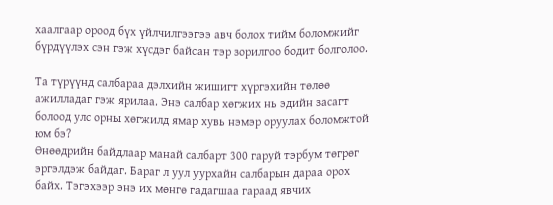хаалгаар ороод бүх үйлчилгээгээ авч болох тийм боломжийг бүрдүүлэх сэн гэж хүсдэг байсан тэр зорилгоо бодит болголоо.

Та түрүүнд салбараа дэлхийн жишигт хүргэхийн төлөө ажилладаг гэж ярилаа. Энэ салбар хөгжих нь эдийн засагт болоод улс орны хөгжилд ямар хувь нэмэр оруулах боломжтой юм бэ?
Өнөөдрийн байдлаар манай салбарт 300 гаруй тэрбум төгрөг эргэлдэж байдаг. Бараг л уул уурхайн салбарын дараа орох байх. Тэгэхээр энэ их мөнгө гадагшаа гараад явчих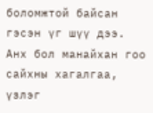боломжтой байсан гэсэн үг шүү дээ. Анх бол манайхан гоо сайхны хагалгаа, үзлэг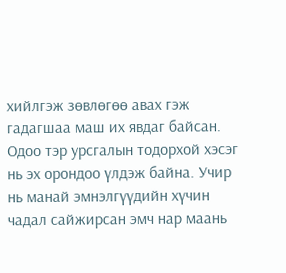хийлгэж зөвлөгөө авах гэж гадагшаа маш их явдаг байсан. Одоо тэр урсгалын тодорхой хэсэг нь эх орондоо үлдэж байна. Учир нь манай эмнэлгүүдийн хүчин чадал сайжирсан эмч нар маань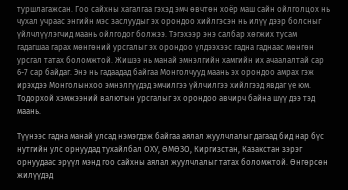туршлагажсан. Гоо сайхны хагалгаа гэхэд эмч өвчтөн хоёр маш сайн ойлголцох нь чухал учраас энгийн мэс заслуудыг эх орондоо хийлгэсэн нь илүү дээр болсныг үйлчлүүлэгчид маань ойлгодог болжээ. Тэгэхээр энэ салбар хөгжих тусам гадагшаа гарах мөнгөний урсгалыг эх орондоо үлдээхээс гадна гаднаас мөнгөн урсгал татах боломжтой. Жишээ нь манай эмнэлгийн хамгийн их ачаалалтай сар 6-7 сар байдаг. Энэ нь гадаадад байгаа Монголчууд маань эх орондоо амрах гэж ирэхдээ Монголынхоо эмнэлгүүдэд эмчилгээ үйлчилгээ хийлгээд явдаг үе юм. Тодорхой хэмжээний валютын урсгалыг эх орондоо авчирч байна шүү дээ тэд маань.

Түүнээс гадна манай улсад нэмэгдэж байгаа аялал жуулчлалыг дагаад бид нар бүс нутгийн улс орнуудад тухайлбал ОХУ, ӨМӨЗО, Киргизстан, Казакстан зэрэг орнуудаас эрүүл мэнд гоо сайхны аялал жуулчлалыг татах боломжтой. Өнгөрсөн жилүүдэд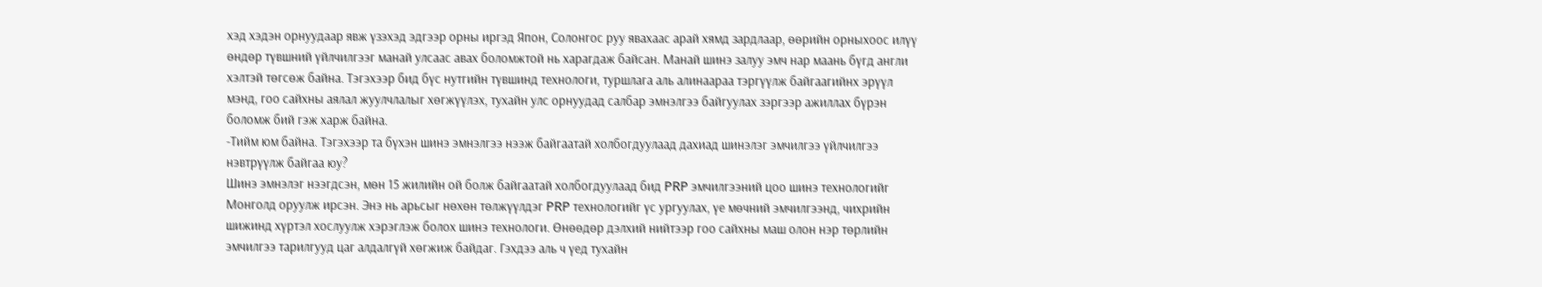хэд хэдэн орнуудаар явж үзэхэд эдгээр орны иргэд Япон, Солонгос руу явахаас арай хямд зардлаар, өөрийн орныхоос илүү өндөр түвшний үйлчилгээг манай улсаас авах боломжтой нь харагдаж байсан. Манай шинэ залуу эмч нар маань бүгд англи хэлтэй төгсөж байна. Тэгэхээр бид бүс нутгийн түвшинд технологи, туршлага аль алинаараа тэргүүлж байгаагийнх эрүүл мэнд, гоо сайхны аялал жуулчлалыг хөгжүүлэх, тухайн улс орнуудад салбар эмнэлгээ байгуулах зэргээр ажиллах бүрэн боломж бий гэж харж байна.
-Тийм юм байна. Тэгэхээр та бүхэн шинэ эмнэлгээ нээж байгаатай холбогдуулаад дахиад шинэлэг эмчилгээ үйлчилгээ нэвтрүүлж байгаа юу?
Шинэ эмнэлэг нээгдсэн, мөн 15 жилийн ой болж байгаатай холбогдуулаад бид PRP эмчилгээний цоо шинэ технологийг Монголд оруулж ирсэн. Энэ нь арьсыг нөхөн төлжүүлдэг PRP технологийг үс ургуулах, үе мөчний эмчилгээнд, чихрийн шижинд хүртэл хослуулж хэрэглэж болох шинэ технологи. Өнөөдөр дэлхий нийтээр гоо сайхны маш олон нэр төрлийн эмчилгээ тарилгууд цаг алдалгүй хөгжиж байдаг. Гэхдээ аль ч үед тухайн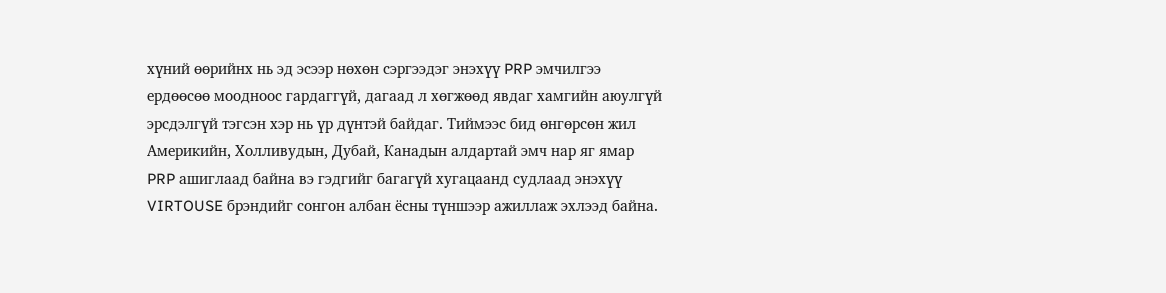хүний өөрийнх нь эд эсээр нөхөн сэргээдэг энэхүү PRP эмчилгээ ердөөсөө моодноос гардаггүй, дагаад л хөгжөөд явдаг хамгийн аюулгүй эрсдэлгүй тэгсэн хэр нь үр дүнтэй байдаг. Тиймээс бид өнгөрсөн жил Америкийн, Холливудын, Дубай, Канадын алдартай эмч нар яг ямар PRP ашиглаад байна вэ гэдгийг багагүй хугацаанд судлаад энэхүү VIRTOUSE брэндийг сонгон албан ёсны түншээр ажиллаж эхлээд байна.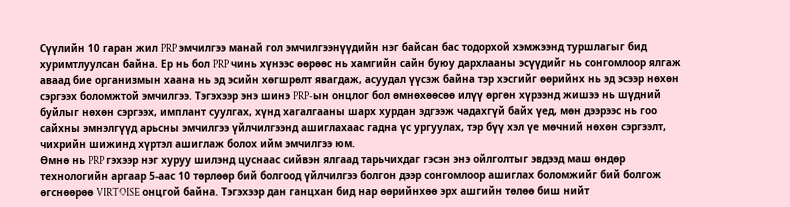Сүүлийн 10 гаран жил PRP эмчилгээ манай гол эмчилгээнүүдийн нэг байсан бас тодорхой хэмжээнд туршлагыг бид хуримтлуулсан байна. Ер нь бол PRP чинь хүнээс өөрөөс нь хамгийн сайн буюу дархлааны эсүүдийг нь сонгомлоор ялгаж аваад бие организмын хаана нь эд эсийн хөгшрөлт явагдаж, асуудал үүсэж байна тэр хэсгийг өөрийнх нь эд эсээр нөхөн сэргээх боломжтой эмчилгээ. Тэгэхээр энэ шинэ PRP-ын онцлог бол өмнөхөөсөө илүү өргөн хүрээнд жишээ нь шүдний буйлыг нөхөн сэргээх, имплант суулгах, хүнд хагалгааны шарх хурдан эдгээж чадахгүй байх үед, мөн дээрээс нь гоо сайхны эмнэлгүүд арьсны эмчилгээ үйлчилгээнд ашиглахаас гадна үс ургуулах, тэр бүү хэл үе мөчний нөхөн сэргээлт, чихрийн шижинд хүртэл ашиглаж болох ийм эмчилгээ юм.
Өмнө нь PRP гэхээр нэг хуруу шилэнд цуснаас сийвэн ялгаад тарьчихдаг гэсэн энэ ойлголтыг эвдээд маш өндөр технологийн аргаар 5-аас 10 төрлөөр бий болгоод үйлчилгээ болгон дээр сонгомлоор ашиглах боломжийг бий болгож өгснөөрөө VIRTOISE онцгой байна. Тэгэхээр дан ганцхан бид нар өөрийнхөө эрх ашгийн төлөө биш нийт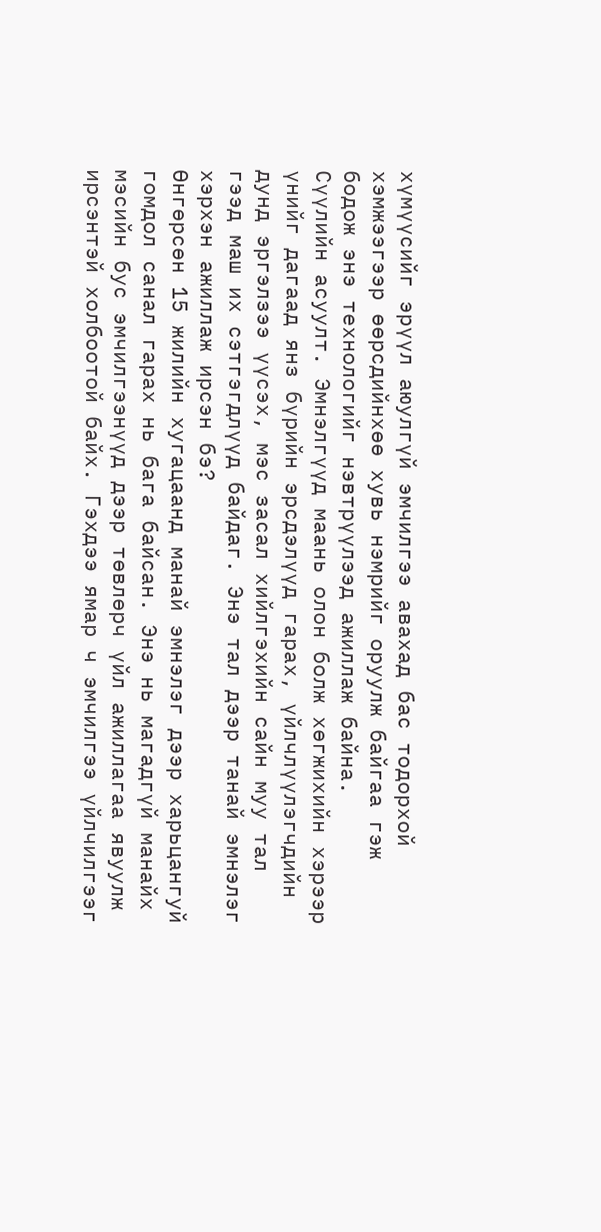хүмүүсийг эрүүл аюулгүй эмчилгээ авахад бас тодорхой хэмжээгээр өөрсдийнхөө хувь нэмрийг оруулж байгаа гэж бодож энэ технологийг нэвтрүүлээд ажиллаж байна.
Сүүлийн асуулт. Эмнэлгүүд маань олон болж хөгжихийн хэрээр үнийг дагаад янз бүрийн эрсдэлүүд гарах, үйлчлүүлэгчдийн дунд эргэлзээ үүсэх, мэс засал хийлгэхийн сайн муу тал гээд маш их сэтгэгдлүүд байдаг. Энэ тал дээр танай эмнэлэг хэрхэн ажиллаж ирсэн бэ?
Өнгөрсөн 15 жилийн хугацаанд манай эмнэлэг дээр харьцангуй гомдол санал гарах нь бага байсан. Энэ нь магадгүй манайх мэсийн бус эмчилгээнүүд дээр төвлөрч үйл ажиллагаа явуулж ирсэнтэй холбоотой байх. Гэхдээ ямар ч эмчилгээ үйлчилгээг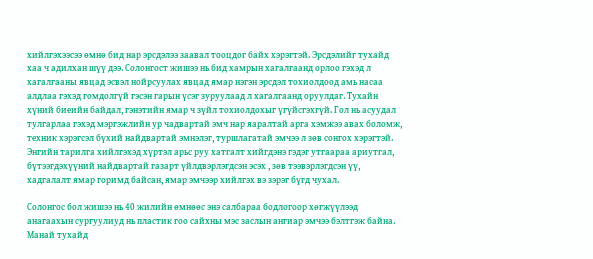хийлгэхээсээ өмнө бид нар эрсдэлээ заавал тооцдог байх хэрэгтэй. Эрсдэлийг тухайд хаа ч адилхан шүү дээ. Солонгост жишээ нь бид хамрын хагалгаанд орлоо гэхэд л хагалгааны явцад эсвэл нойрсуулах явцад ямар нэгэн эрсдэл тохиолдоод амь насаа алдлаа гэхэд гомдолгүй гэсэн гарын үсэг зуруулаад л хагалгаанд оруулдаг. Тухайн хүний биеийн байдал, гэнэтийн ямар ч зүйл тохиолдохыг үгүйсгэхгүй. Гол нь асуудал тулгарлаа гэхэд мэргэжлийн ур чадвартай эмч нар яаралтай арга хэмжээ авах боломж, техник хэрэгсэл бүхий найдвартай эмнэлэг, туршлагатай эмчээ л зөв сонгох хэрэгтэй. Энгийн тарилга хийлгэхэд хүртэл арьс руу хатгалт хийгдэнэ гэдэг утгаараа ариутгал, бүтээгдэхүүний найдвартай газарт үйлдвэрлэгдсэн эсэх , зөв тээвэрлэгдсэн үү, хадгалалт ямар горимд байсан, ямар эмчээр хийлгэх вэ зэрэг бүгд чухал.

Солонгос бол жишээ нь 40 жилийн өмнөөс энэ салбараа бодлогоор хөгжүүлээд анагаахын сургуулиуд нь пластик гоо сайхны мэс заслын ангиар эмчээ бэлтгэж байна. Манай тухайд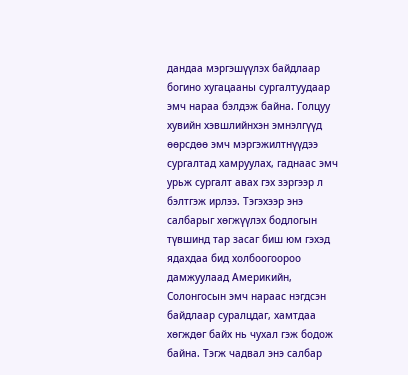дандаа мэргэшүүлэх байдлаар богино хугацааны сургалтуудаар эмч нараа бэлдэж байна. Голцуу хувийн хэвшлийнхэн эмнэлгүүд өөрсдөө эмч мэргэжилтнүүдээ сургалтад хамруулах, гаднаас эмч урьж сургалт авах гэх зэргээр л бэлтгэж ирлээ. Тэгэхээр энэ салбарыг хөгжүүлэх бодлогын түвшинд тар засаг биш юм гэхэд ядахдаа бид холбоогоороо дамжуулаад Америкийн, Солонгосын эмч нараас нэгдсэн байдлаар суралцдаг, хамтдаа хөгждөг байх нь чухал гэж бодож байна. Тэгж чадвал энэ салбар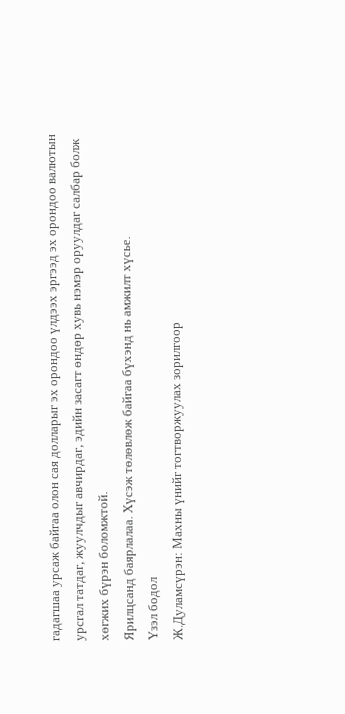гадагшаа урсаж байгаа олон сая долларыг эх орондоо үлдээх эргээд эх орондоо валютын урсгал татдаг, жуулчдыг авчирдаг, эдийн засагт өндөр хувь нэмэр оруулдаг салбар болж хөгжих бүрэн боломжтой.
Ярилцсанд баярлалаа. Хүсэж төлөвлөж байгаа бүхэнд нь амжилт хүсье.
Үзэл бодол
Ж.Дуламсүрэн: Махны үнийг тогтворжуулах зорилгоор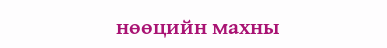нөөцийн махны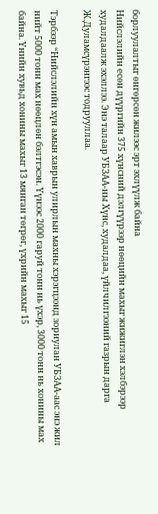борлуулалтыг өнгөрсөн жилээс эрт эхлүүлж байна
Нийслэлийн есөн дүүргийн 375 хүнсний дэлгүүрээр нөөцийн махыг жижиглэн хэлбэрээр худалдаалж эхэллээ. Энэ талаар УБЗАА-ны Хүнс, худалдаа, үйлчилгээний газрын дарга Ж.Дуламсүрэнгээс тодрууллаа.

Тэрбээр “Нийслэлийн хүн амын хаврын улирлын махны хэрэгцээнд зориулан УБЗАА-аас энэ жил нийт 5000 тонн мах нөөцлөн бэлтгэсэн. Үүнээс 2000 гаруй тонн нь үхэр, 3000 тонн нь хонины мах байна. Үнийн хувьд хонины махыг 13 мянган төгрөг, үхрийн махыг 15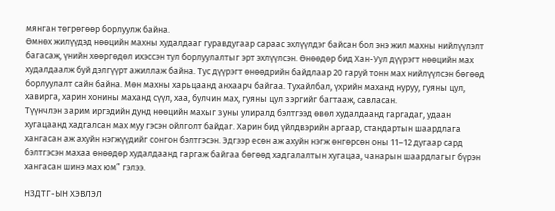мянган төгрөгөөр борлуулж байна.
Өмнөх жилүүдэд нөөцийн махны худалдааг гуравдугаар сараас эхлүүлдэг байсан бол энэ жил махны нийлүүлэлт багасаж, үнийн хөөргөдөл ихэссэн тул борлуулалтыг эрт эхлүүлсэн. Өнөөдөр бид Хан-Уул дүүрэгт нөөцийн мах худалдаалж буй дэлгүүрт ажиллаж байна. Тус дүүрэгт өнөөдрийн байдлаар 20 гаруй тонн мах нийлүүлсэн бөгөөд борлуулалт сайн байна. Мөн махны харьцаанд анхаарч байгаа. Тухайлбал, үхрийн маханд нуруу, гуяны цул, хавирга, харин хонины маханд сүүл, хаа, булчин мах, гуяны цул зэргийг багтааж, савласан.
Түүнчлэн зарим иргэдийн дунд нөөцийн махыг зуны улиралд бэлтгээд өвөл худалдаанд гаргадаг, удаан хугацаанд хадгалсан мах муу гэсэн ойлголт байдаг. Харин бид үйлдвэрийн аргаар, стандартын шаардлага хангасан аж ахуйн нэгжүүдийг сонгон бэлтгэсэн. Эдгээр есөн аж ахуйн нэгж өнгөрсөн оны 11–12 дугаар сард бэлтгэсэн махаа өнөөдөр худалдаанд гаргаж байгаа бөгөөд хадгалалтын хугацаа, чанарын шаардлагыг бүрэн хангасан шинэ мах юм” гэлээ.

НЗДТГ-ЫН ХЭВЛЭЛ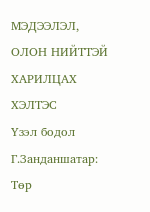МЭДЭЭЛЭЛ, ОЛОН НИЙТТЭЙ ХАРИЛЦАХ ХЭЛТЭС
Үзэл бодол
Г.Занданшатар: Төр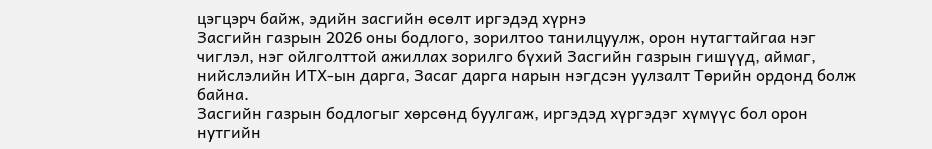цэгцэрч байж, эдийн засгийн өсөлт иргэдэд хүрнэ
Засгийн газрын 2026 оны бодлого, зорилтоо танилцуулж, орон нутагтайгаа нэг чиглэл, нэг ойлголттой ажиллах зорилго бүхий Засгийн газрын гишүүд, аймаг, нийслэлийн ИТХ-ын дарга, Засаг дарга нарын нэгдсэн уулзалт Төрийн ордонд болж байна.
Засгийн газрын бодлогыг хөрсөнд буулгаж, иргэдэд хүргэдэг хүмүүс бол орон нутгийн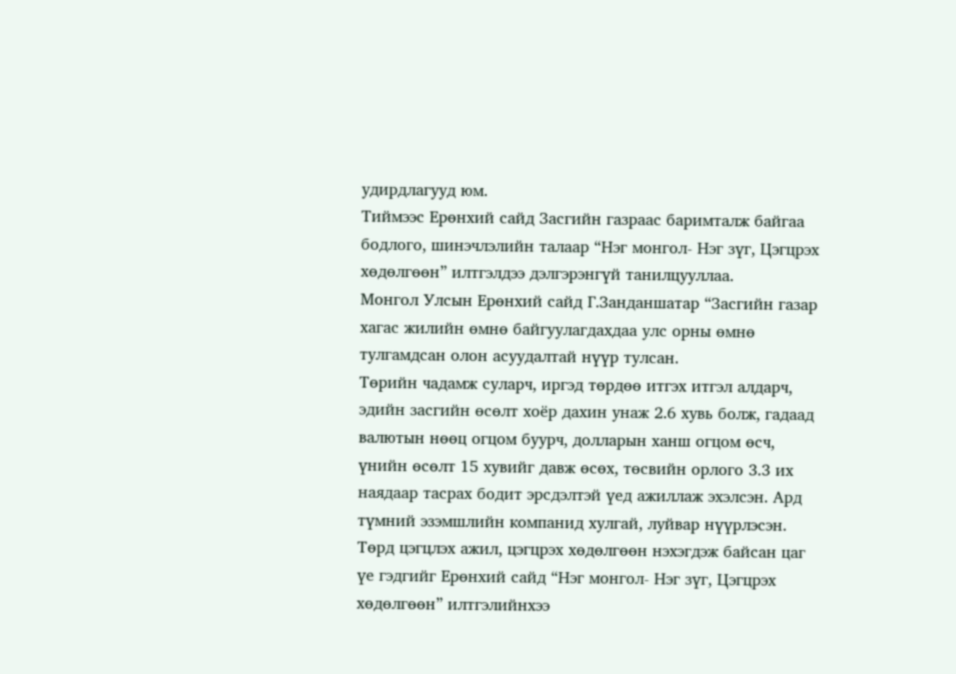удирдлагууд юм.
Тиймээс Ерөнхий сайд Засгийн газраас баримталж байгаа бодлого, шинэчлэлийн талаар “Нэг монгол- Нэг зүг, Цэгцрэх хөдөлгөөн” илтгэлдээ дэлгэрэнгүй танилцууллаа.
Монгол Улсын Ерөнхий сайд Г.Занданшатар “Засгийн газар хагас жилийн өмнө байгуулагдахдаа улс орны өмнө тулгамдсан олон асуудалтай нүүр тулсан.
Төрийн чадамж суларч, иргэд төрдөө итгэх итгэл алдарч, эдийн засгийн өсөлт хоёр дахин унаж 2.6 хувь болж, гадаад валютын нөөц огцом буурч, долларын ханш огцом өсч, үнийн өсөлт 15 хувийг давж өсөх, төсвийн орлого 3.3 их наядаар тасрах бодит эрсдэлтэй үед ажиллаж эхэлсэн. Ард түмний эзэмшлийн компанид хулгай, луйвар нүүрлэсэн. Төрд цэгцлэх ажил, цэгцрэх хөдөлгөөн нэхэгдэж байсан цаг үе гэдгийг Ерөнхий сайд “Нэг монгол- Нэг зүг, Цэгцрэх хөдөлгөөн” илтгэлийнхээ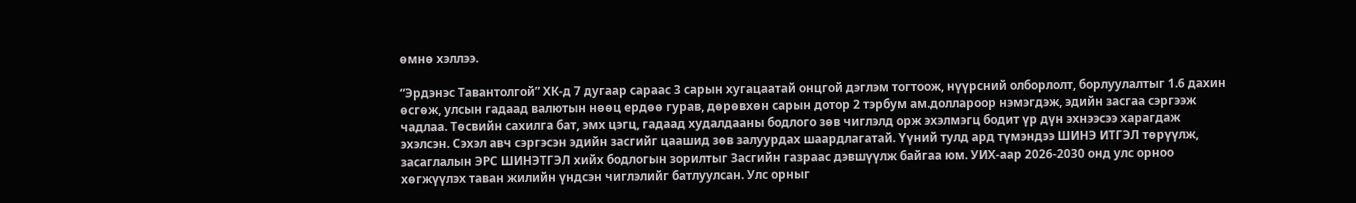өмнө хэллээ.

“Эрдэнэс Тавантолгой” ХК-д 7 дугаар сараас 3 сарын хугацаатай онцгой дэглэм тогтоож, нүүрсний олборлолт, борлуулалтыг 1.6 дахин өсгөж, улсын гадаад валютын нөөц ердөө гурав, дөрөвхөн сарын дотор 2 тэрбум ам.доллароор нэмэгдэж, эдийн засгаа сэргээж чадлаа. Төсвийн сахилга бат, эмх цэгц, гадаад худалдааны бодлого зөв чиглэлд орж эхэлмэгц бодит үр дүн эхнээсээ харагдаж эхэлсэн. Сэхэл авч сэргэсэн эдийн засгийг цаашид зөв залуурдах шаардлагатай. Үүний тулд ард түмэндээ ШИНЭ ИТГЭЛ төрүүлж, засаглалын ЭРС ШИНЭТГЭЛ хийх бодлогын зорилтыг Засгийн газраас дэвшүүлж байгаа юм. УИХ-аар 2026-2030 онд улс орноо хөгжүүлэх таван жилийн үндсэн чиглэлийг батлуулсан. Улс орныг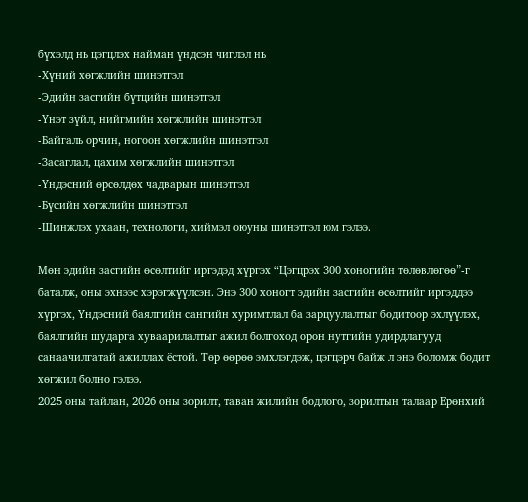бүхэлд нь цэгцлэх найман үндсэн чиглэл нь
-Хүний хөгжлийн шинэтгэл
-Эдийн засгийн бүтцийн шинэтгэл
-Үнэт зүйл, нийгмийн хөгжлийн шинэтгэл
-Байгаль орчин, ногоон хөгжлийн шинэтгэл
-Засаглал, цахим хөгжлийн шинэтгэл
-Үндэсний өрсөлдөх чадварын шинэтгэл
-Бүсийн хөгжлийн шинэтгэл
-Шинжлэх ухаан, технологи, хиймэл оюуны шинэтгэл юм гэлээ.

Мөн эдийн засгийн өсөлтийг иргэдэд хүргэх “Цэгцрэх 300 хоногийн төлөвлөгөө”-г баталж, оны эхнээс хэрэгжүүлсэн. Энэ 300 хоногт эдийн засгийн өсөлтийг иргэддээ хүргэх, Үндэсний баялгийн сангийн хуримтлал ба зарцуулалтыг бодитоор эхлүүлэх, баялгийн шударга хуваарилалтыг ажил болгоход орон нутгийн удирдлагууд санаачилгатай ажиллах ёстой. Төр өөрөө эмхлэгдэж, цэгцэрч байж л энэ боломж бодит хөгжил болно гэлээ.
2025 оны тайлан, 2026 оны зорилт, таван жилийн бодлого, зорилтын талаар Ерөнхий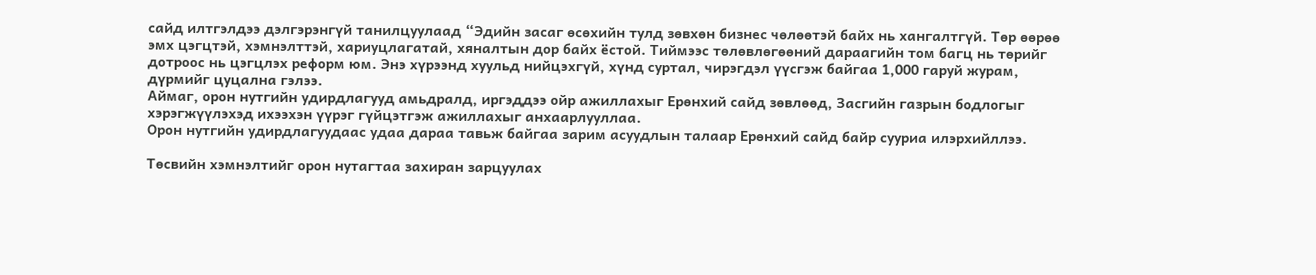сайд илтгэлдээ дэлгэрэнгүй танилцуулаад “Эдийн засаг өсөхийн тулд зөвхөн бизнес чөлөөтэй байх нь хангалтгүй. Төр өөрөө эмх цэгцтэй, хэмнэлттэй, хариуцлагатай, хяналтын дор байх ёстой. Тиймээс төлөвлөгөөний дараагийн том багц нь төрийг дотроос нь цэгцлэх реформ юм. Энэ хүрээнд хуульд нийцэхгүй, хүнд суртал, чирэгдэл үүсгэж байгаа 1,000 гаруй журам, дүрмийг цуцална гэлээ.
Аймаг, орон нутгийн удирдлагууд амьдралд, иргэддээ ойр ажиллахыг Ерөнхий сайд зөвлөөд, Засгийн газрын бодлогыг хэрэгжүүлэхэд ихээхэн үүрэг гүйцэтгэж ажиллахыг анхаарлууллаа.
Орон нутгийн удирдлагуудаас удаа дараа тавьж байгаа зарим асуудлын талаар Ерөнхий сайд байр сууриа илэрхийллээ.

Төсвийн хэмнэлтийг орон нутагтаа захиран зарцуулах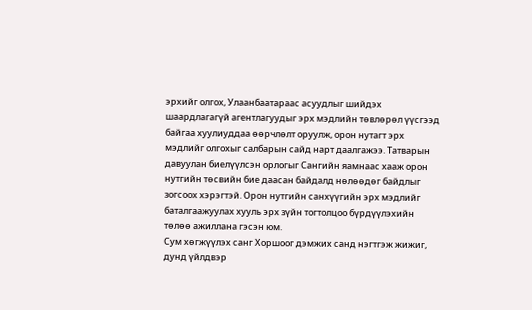эрхийг олгох, Улаанбаатараас асуудлыг шийдэх шаардлагагүй агентлагуудыг эрх мэдлийн төвлөрөл үүсгээд байгаа хуулиуддаа өөрчлөлт оруулж, орон нутагт эрх мэдлийг олгохыг салбарын сайд нарт даалгажээ. Татварын давуулан биелүүлсэн орлогыг Сангийн яамнаас хааж орон нутгийн төсвийн бие даасан байдалд нөлөөдөг байдлыг зогсоох хэрэгтэй. Орон нутгийн санхүүгийн эрх мэдлийг баталгаажуулах хууль эрх зүйн тогтолцоо бүрдүүлэхийн төлөө ажиллана гэсэн юм.
Сум хөгжүүлэх санг Хоршоог дэмжих санд нэгтгэж жижиг, дунд үйлдвэр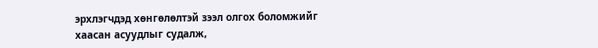эрхлэгчдэд хөнгөлөлтэй зээл олгох боломжийг хаасан асуудлыг судалж,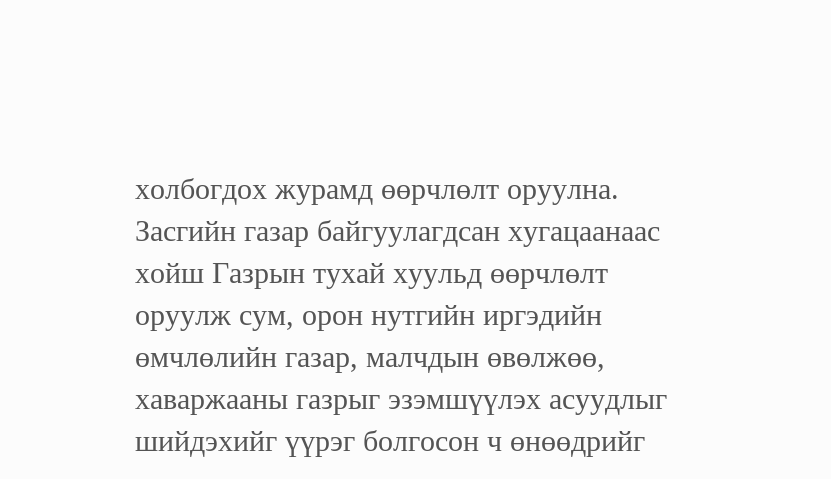холбогдох журамд өөрчлөлт оруулна. Засгийн газар байгуулагдсан хугацаанаас хойш Газрын тухай хуульд өөрчлөлт оруулж сум, орон нутгийн иргэдийн өмчлөлийн газар, малчдын өвөлжөө, хаваржааны газрыг эзэмшүүлэх асуудлыг шийдэхийг үүрэг болгосон ч өнөөдрийг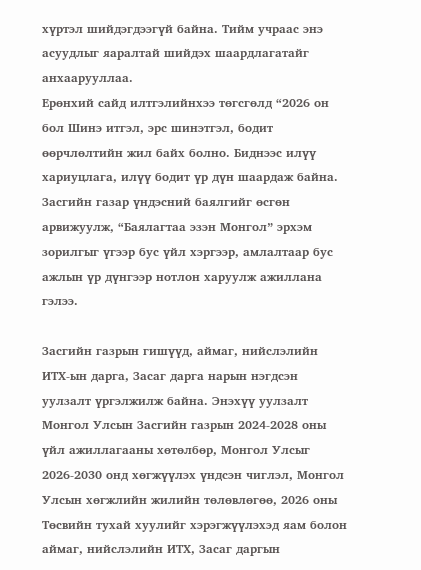хүртэл шийдэгдээгүй байна. Тийм учраас энэ асуудлыг яаралтай шийдэх шаардлагатайг анхаарууллаа.
Ерөнхий сайд илтгэлийнхээ төгсгөлд “2026 он бол Шинэ итгэл, эрс шинэтгэл, бодит өөрчлөлтийн жил байх болно. Биднээс илүү хариуцлага, илүү бодит үр дүн шаардаж байна. Засгийн газар үндэсний баялгийг өсгөн арвижуулж, “Баялагтаа эзэн Монгол” эрхэм зорилгыг үгээр бус үйл хэргээр, амлалтаар бус ажлын үр дүнгээр нотлон харуулж ажиллана гэлээ.

Засгийн газрын гишүүд, аймаг, нийслэлийн ИТХ-ын дарга, Засаг дарга нарын нэгдсэн уулзалт үргэлжилж байна. Энэхүү уулзалт Монгол Улсын Засгийн газрын 2024-2028 оны үйл ажиллагааны хөтөлбөр, Монгол Улсыг 2026-2030 онд хөгжүүлэх үндсэн чиглэл, Монгол Улсын хөгжлийн жилийн төлөвлөгөө, 2026 оны Төсвийн тухай хуулийг хэрэгжүүлэхэд яам болон аймаг, нийслэлийн ИТХ, Засаг даргын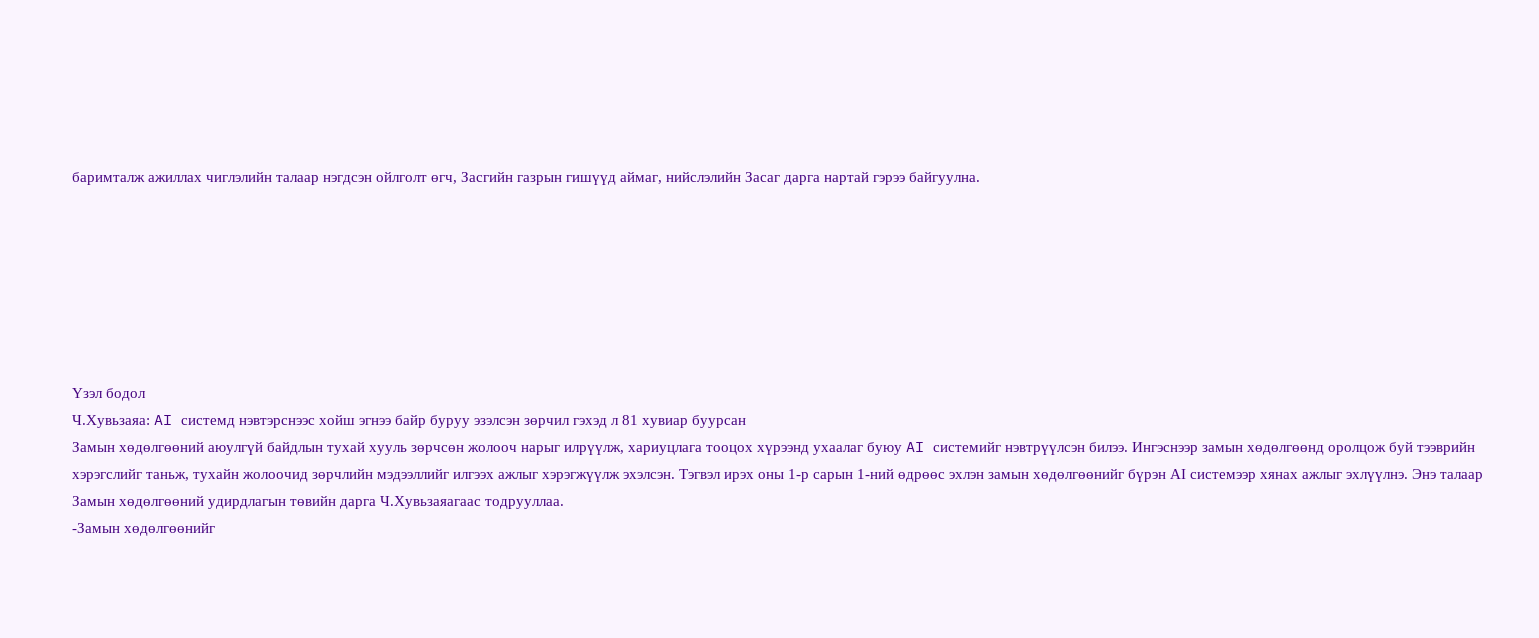баримталж ажиллах чиглэлийн талаар нэгдсэн ойлголт өгч, Засгийн газрын гишүүд аймаг, нийслэлийн Засаг дарга нартай гэрээ байгуулна.







Үзэл бодол
Ч.Хувьзаяа: AI системд нэвтэрснээс хойш эгнээ байр буруу эзэлсэн зөрчил гэхэд л 81 хувиар буурсан
Замын хөдөлгөөний аюулгүй байдлын тухай хууль зөрчсөн жолооч нарыг илрүүлж, хариуцлага тооцох хүрээнд ухаалаг буюу AI системийг нэвтрүүлсэн билээ. Ингэснээр замын хөдөлгөөнд оролцож буй тээврийн хэрэгслийг таньж, тухайн жолоочид зөрчлийн мэдээллийг илгээх ажлыг хэрэгжүүлж эхэлсэн. Тэгвэл ирэх оны 1-р сарын 1-ний өдрөөс эхлэн замын хөдөлгөөнийг бүрэн АI системээр хянах ажлыг эхлүүлнэ. Энэ талаар Замын хөдөлгөөний удирдлагын төвийн дарга Ч.Хувьзаяагаас тодрууллаа.
-Замын хөдөлгөөнийг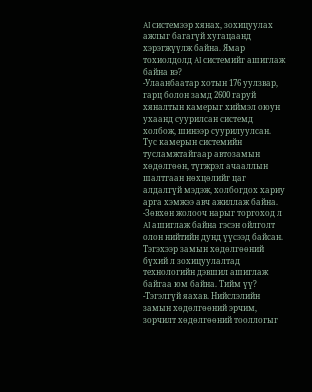AI системээр хянах, зохицуулах ажлыг багагүй хугацаанд хэрэгжүүлж байна. Ямар тохиолдолд AI системийг ашиглаж байна вэ?
-Улаанбаатар хотын 176 уулзвар, гарц болон замд 2600 гаруй хяналтын камерыг хиймэл оюун ухаанд суурилсан системд холбож, шинээр суурилуулсан. Тус камерын системийн тусламжтайгаар автозамын хөдөлгөөн, түгжрэл ачааллын шалтгаан нөхцөлийг цаг алдалгүй мэдэж, холбогдох хариу арга хэмжээ авч ажиллаж байна.
-Зөвхөн жолооч нарыг торгоход л AI ашиглаж байна гэсэн ойлголт олон нийтийн дунд үүсээд байсан. Тэгэхээр замын хөдөлгөөний бүхий л зохицуулалтад технологийн дэвшил ашиглаж байгаа юм байна. Тийм үү?
-Тэгэлгүй яахав. Нийслэлийн замын хөдөлгөөний эрчим, зорчилт хөдөлгөөний тооллогыг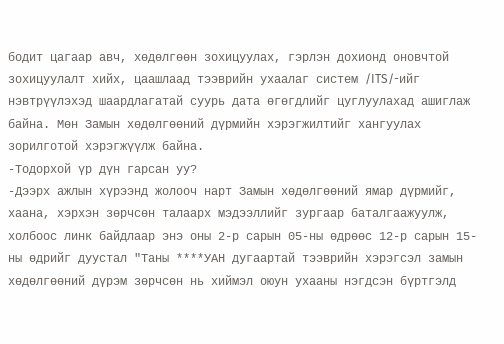бодит цагаар авч, хөдөлгөөн зохицуулах, гэрлэн дохионд оновчтой зохицуулалт хийх, цаашлаад тээврийн ухаалаг систем /ITS/-ийг нэвтрүүлэхэд шаардлагатай суурь дата өгөгдлийг цуглуулахад ашиглаж байна. Мөн Замын хөдөлгөөний дүрмийн хэрэгжилтийг хангуулах зорилготой хэрэгжүүлж байна.
-Тодорхой үр дүн гарсан уу?
-Дээрх ажлын хүрээнд жолооч нарт Замын хөдөлгөөний ямар дүрмийг, хаана, хэрхэн зөрчсөн талаарх мэдээллийг зургаар баталгаажуулж, холбоос линк байдлаар энэ оны 2-р сарын 05-ны өдрөөс 12-р сарын 15-ны өдрийг дуустал "Таны ****УАН дугаартай тээврийн хэрэгсэл замын хөдөлгөөний дүрэм зөрчсөн нь хиймэл оюун ухааны нэгдсэн бүртгэлд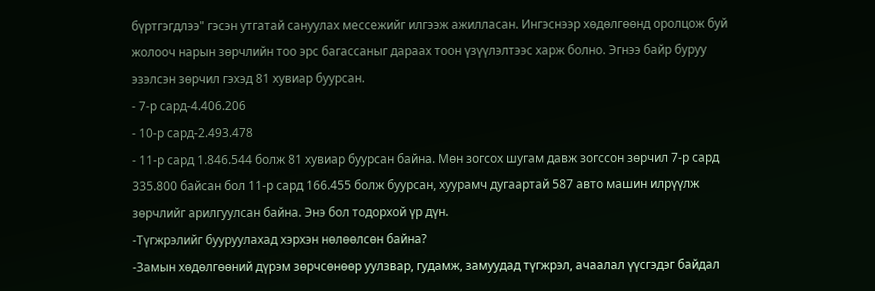бүртгэгдлээ" гэсэн утгатай сануулах мессежийг илгээж ажилласан. Ингэснээр хөдөлгөөнд оролцож буй жолооч нарын зөрчлийн тоо эрс багассаныг дараах тоон үзүүлэлтээс харж болно. Эгнээ байр буруу эзэлсэн зөрчил гэхэд 81 хувиар буурсан.
- 7-р сард-4.406.206
- 10-р сард-2.493.478
- 11-р сард 1.846.544 болж 81 хувиар буурсан байна. Мөн зогсох шугам давж зогссон зөрчил 7-р сард 335.800 байсан бол 11-р сард 166.455 болж буурсан, хуурамч дугаартай 587 авто машин илрүүлж зөрчлийг арилгуулсан байна. Энэ бол тодорхой үр дүн.
-Түгжрэлийг бууруулахад хэрхэн нөлөөлсөн байна?
-Замын хөдөлгөөний дүрэм зөрчсөнөөр уулзвар, гудамж, замуудад түгжрэл, ачаалал үүсгэдэг байдал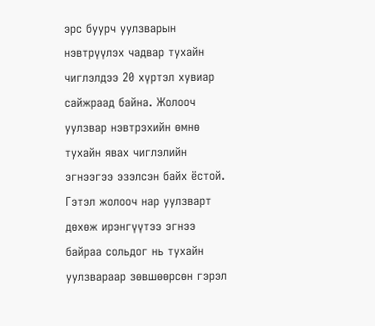эрс буурч уулзварын нэвтрүүлэх чадвар тухайн чиглэлдээ 20 хүртэл хувиар сайжраад байна. Жолооч уулзвар нэвтрэхийн өмнө тухайн явах чиглэлийн эгнээгээ эзэлсэн байх ёстой. Гэтэл жолооч нар уулзварт дөхөж ирэнгүүтээ эгнээ байраа сольдог нь тухайн уулзвараар зөвшөөрсөн гэрэл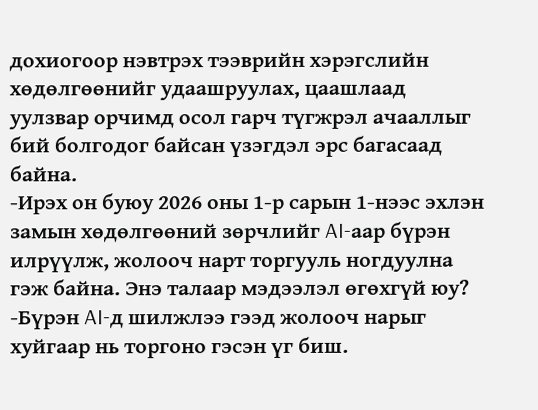дохиогоор нэвтрэх тээврийн хэрэгслийн хөдөлгөөнийг удаашруулах, цаашлаад уулзвар орчимд осол гарч түгжрэл ачааллыг бий болгодог байсан үзэгдэл эрс багасаад байна.
-Ирэх он буюу 2026 оны 1-р сарын 1-нээс эхлэн замын хөдөлгөөний зөрчлийг AI-аар бүрэн илрүүлж, жолооч нарт торгууль ногдуулна гэж байна. Энэ талаар мэдээлэл өгөхгүй юу?
-Бүрэн AI-д шилжлээ гээд жолооч нарыг хуйгаар нь торгоно гэсэн үг биш.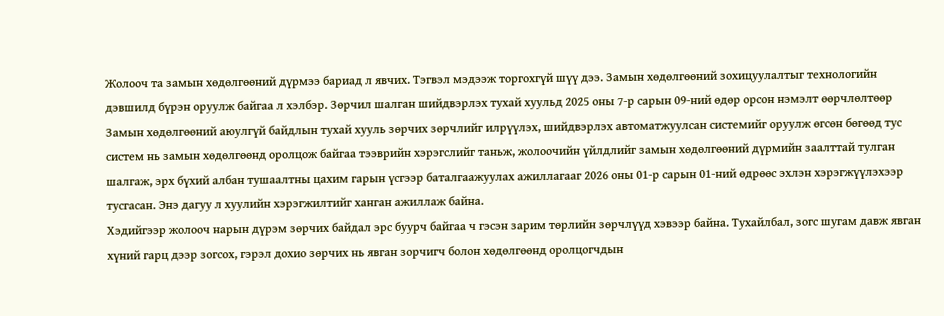Жолооч та замын хөдөлгөөний дүрмээ бариад л явчих. Тэгвэл мэдээж торгохгүй шүү дээ. Замын хөдөлгөөний зохицуулалтыг технологийн дэвшилд бүрэн оруулж байгаа л хэлбэр. Зөрчил шалган шийдвэрлэх тухай хуульд 2025 оны 7-р сарын 09-ний өдөр орсон нэмэлт өөрчлөлтөөр Замын хөдөлгөөний аюулгүй байдлын тухай хууль зөрчих зөрчлийг илрүүлэх, шийдвэрлэх автоматжуулсан системийг оруулж өгсөн бөгөөд тус систем нь замын хөдөлгөөнд оролцож байгаа тээврийн хэрэгслийг таньж, жолоочийн үйлдлийг замын хөдөлгөөний дүрмийн заалттай тулган шалгаж, эрх бүхий албан тушаалтны цахим гарын үсгээр баталгаажуулах ажиллагааг 2026 оны 01-р сарын 01-ний өдрөөс эхлэн хэрэгжүүлэхээр тусгасан. Энэ дагуу л хуулийн хэрэгжилтийг ханган ажиллаж байна.
Хэдийгээр жолооч нарын дүрэм зөрчих байдал эрс буурч байгаа ч гэсэн зарим төрлийн зөрчлүүд хэвээр байна. Тухайлбал, зогс шугам давж явган хүний гарц дээр зогсох, гэрэл дохио зөрчих нь явган зорчигч болон хөдөлгөөнд оролцогчдын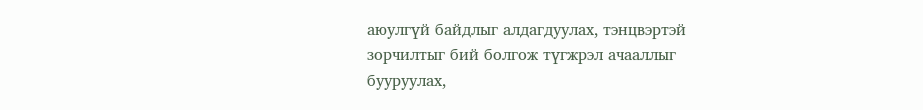аюулгүй байдлыг алдагдуулах, тэнцвэртэй зорчилтыг бий болгож түгжрэл ачааллыг бууруулах,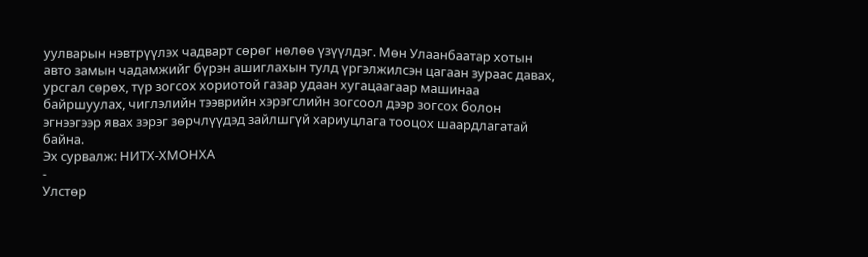уулварын нэвтрүүлэх чадварт сөрөг нөлөө үзүүлдэг. Мөн Улаанбаатар хотын авто замын чадамжийг бүрэн ашиглахын тулд үргэлжилсэн цагаан зураас давах, урсгал сөрөх, түр зогсох хориотой газар удаан хугацаагаар машинаа байршуулах, чиглэлийн тээврийн хэрэгслийн зогсоол дээр зогсох болон эгнээгээр явах зэрэг зөрчлүүдэд зайлшгүй хариуцлага тооцох шаардлагатай байна.
Эх сурвалж: НИТХ-ХМОНХА
-
Улстөр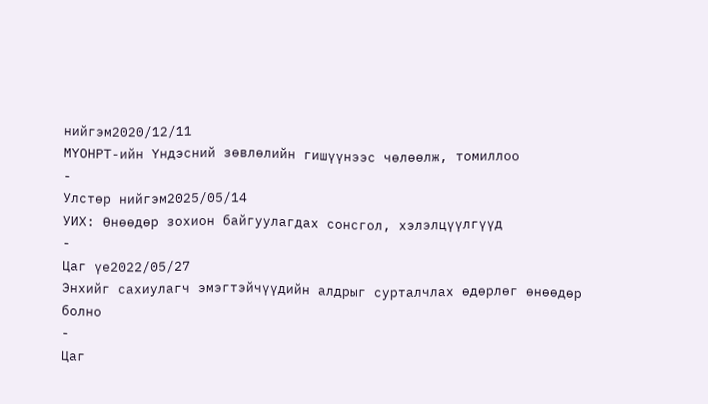нийгэм2020/12/11
МҮОНРТ-ийн Yндэсний зөвлөлийн гишүүнээс чөлөөлж, томиллоо
-
Улстөр нийгэм2025/05/14
УИХ: Өнөөдөр зохион байгуулагдах сонсгол, хэлэлцүүлгүүд
-
Цаг үе2022/05/27
Энхийг сахиулагч эмэгтэйчүүдийн алдрыг сурталчлах өдөрлөг өнөөдөр болно
-
Цаг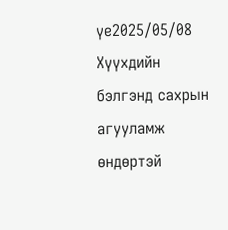үе2025/05/08
Хүүхдийн бэлгэнд сахрын агууламж өндөртэй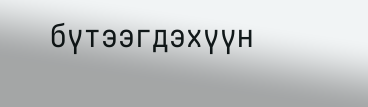бүтээгдэхүүн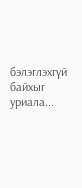бэлэглэхгүй байхыг уриала...